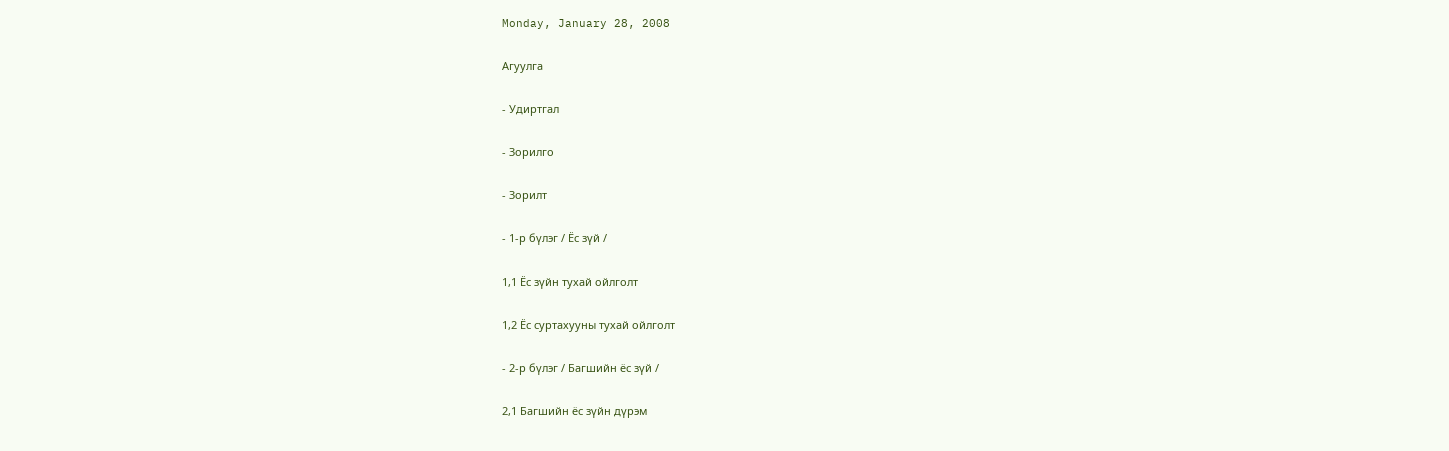Monday, January 28, 2008

Агуулга

- Удиртгал

- Зорилго

- Зорилт

- 1-р бүлэг / Ёс зүй /

1,1 Ёс зүйн тухай ойлголт

1,2 Ёс суртахууны тухай ойлголт

- 2-р бүлэг / Багшийн ёс зүй /

2,1 Багшийн ёс зүйн дүрэм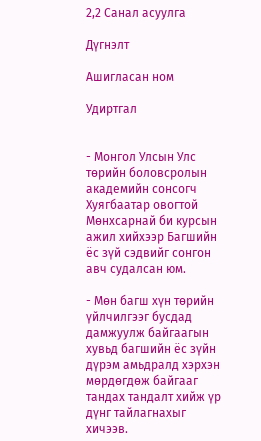2,2 Санал асуулга

Дүгнэлт

Ашигласан ном

Удиртгал


- Монгол Улсын Улс төрийн боловсролын академийн сонсогч Хуягбаатар овогтой Мөнхсарнай би курсын ажил хийхээр Багшийн ёс зүй сэдвийг сонгон авч судалсан юм.

- Мөн багш хүн төрийн үйлчилгээг бусдад дамжуулж байгаагын хувьд багшийн ёс зүйн дүрэм амьдралд хэрхэн мөрдөгдөж байгааг тандах тандалт хийж үр дүнг тайлагнахыг хичээв.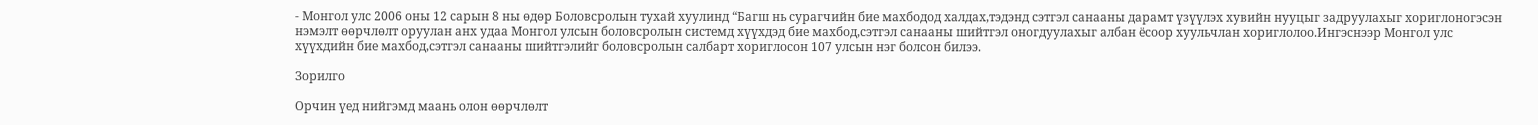- Монгол улс 2006 оны 12 сарын 8 ны өдөр Боловсролын тухай хуулинд “Багш нь сурагчийн бие махбодод халдах,тэдэнд сэтгэл санааны дарамт үзүүлэх хувийн нууцыг задруулахыг хориглоногэсэн нэмэлт өөрчлөлт оруулан анх удаа Монгол улсын боловсролын системд хүүхдэд бие махбод,сэтгэл санааны шийтгэл оногдуулахыг албан ёсоор хуульчлан хориглолоо.Ингэснээр Монгол улс хүүхдийн бие махбод,сэтгэл санааны шийтгэлийг боловсролын салбарт хориглосон 107 улсын нэг болсон билээ.

Зорилго

Орчин үед нийгэмд маань олон өөрчлөлт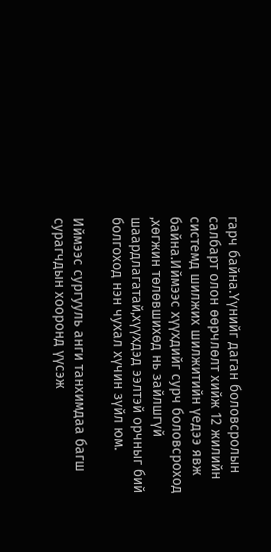гарч байна.Үүнийг даган боловсролын салбарт олон өөрчлөлт хийж 12 жилийн системд шилжих шилжитийн үедээ явж байна.Иймээс хүүхдийг сурч боловсроход ,хөгжин төлөвшихөд нь зайлшгүй шаардлагатай,хүүхдэд ээлтэй орчныг бий болгоход нэн чухал хүчин зүйл юм.

Иймээс сургууль анги танхимдаа багш сурагчдын хооронд үүсэж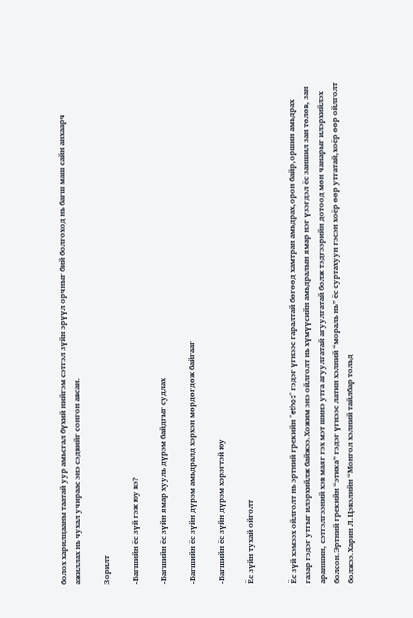болох харилцааны таатай уур амьсгал бүхий нийгэм сэтгэл зүйн эрүүл орчныг бий болгоход нь багш маш сайн анхаарч ажиллах нь чухал учираас энэ сэдвийг сонгон авсан.

Зорилт

-Багшийн ёс зүй гэж юу вэ?

-Багшийн ёс зүйн ямар хууль дүрэм байдгыг судлах

-Багшийн ёс зүйн дүрэм амьдралд хэрхэн мөрдөгдөж байгааг

-Багшийн ёс зүйн дүрэм хэрэгтэй юу

Ёс зүйн тухай ойголт


Ёс зүй хэмээх ойлголт нь эртний грекийн “ethos” гэдэг үгнээс гаралтай бөгөөд хамтран амьдрах,орон байр,оршин амьдрах газар гэдэг утгыг илэрхийлж байжээ.Хожим энэ ойлголт нь хүмүүсийн амьдралын ямар нэг үзэгдэл ёс заншил зан төлөв, зан араншин, сэтгэлгээний хэв маяг гэх мэт шинэ утга агуулгатай агуулгатай болж тэдгээрийн дотоод мөн чанарыг илэрхийлэх болсон.Эртний грекийн “этика” гэдэг үгнээс латин хэлний “мораль нь” ёс суртахуун гэсэн хоёр өөр утгатай,хоёр өөр ойлголт болжээ.Харин Л.Цэвэлийн “Монгол хэлний тайлбар тольд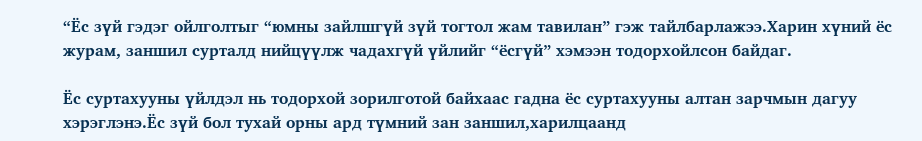“Ёс зүй гэдэг ойлголтыг “юмны зайлшгүй зүй тогтол жам тавилан” гэж тайлбарлажээ.Харин хүний ёс журам, заншил сурталд нийцүүлж чадахгүй үйлийг “ёсгүй” хэмээн тодорхойлсон байдаг.

Ёс суртахууны үйлдэл нь тодорхой зорилготой байхаас гадна ёс суртахууны алтан зарчмын дагуу хэрэглэнэ.Ёс зүй бол тухай орны ард түмний зан заншил,харилцаанд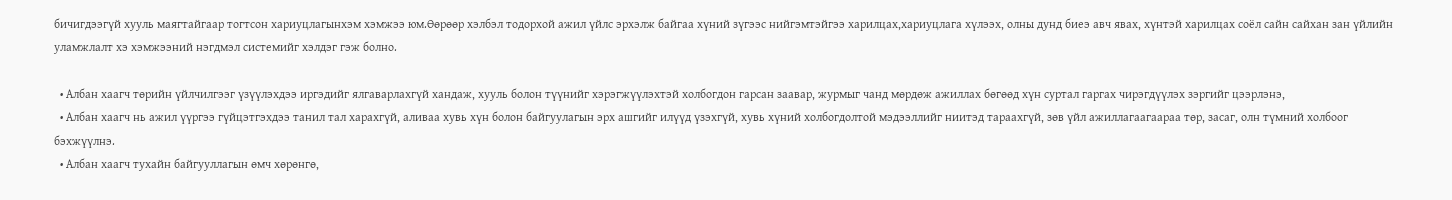бичигдээгүй хууль маягтайгаар тогтсон хариуцлагынхэм хэмжээ юм.Өөрөөр хэлбэл тодорхой ажил үйлс эрхэлж байгаа хүний зүгээс нийгэмтэйгээ харилцах,хариуцлага хүлээх, олны дунд биеэ авч явах, хүнтэй харилцах соёл сайн сайхан зан үйлийн уламжлалт хэ хэмжээний нэгдмэл системийг хэлдэг гэж болно.

  • Албан хаагч төрийн үйлчилгээг үзүүлэхдээ иргэдийг ялгаварлахгүй хандаж, хууль болон түүнийг хэрэгжүүлэхтэй холбогдон гарсан заавар, журмыг чанд мөрдөж ажиллах бөгөөд хүн суртал гаргах чирэгдүүлэх зэргийг цээрлэнэ,
  • Албан хаагч нь ажил үүргээ гүйцэтгэхдээ танил тал харахгүй, аливаа хувь хүн болон байгуулагын эрх ашгийг илүүд үзэхгүй, хувь хүний холбогдолтой мэдээллийг ниитэд тараахгүй, зөв үйл ажиллагаагаараа төр, засаг, олн түмний холбоог бэхжүүлнэ.
  • Албан хаагч тухайн байгууллагын өмч хөрөнгө,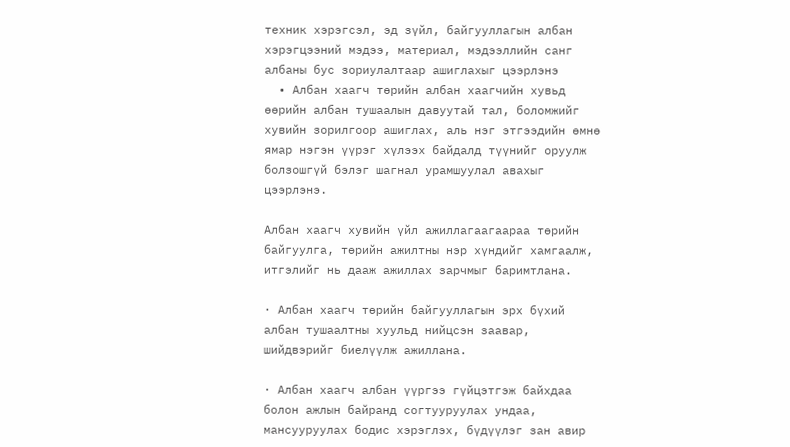техник хэрэгсэл, эд зүйл, байгууллагын албан хэрэгцээний мэдээ, материал, мэдээллийн санг албаны бус зориулалтаар ашиглахыг цээрлэнэ
  • Албан хаагч төрийн албан хаагчийн хувьд өөрийн албан тушаалын давуутай тал, боломжийг хувийн зорилгоор ашиглах, аль нэг этгээдийн өмнө ямар нэгэн үүрэг хүлээх байдалд түүнийг оруулж болзошгүй бэлэг шагнал урамшуулал авахыг цээрлэнэ.

Албан хаагч хувийн үйл ажиллагаагаараа төрийн байгуулга, төрийн ажилтны нэр хүндийг хамгаалж, итгэлийг нь дааж ажиллах зарчмыг баримтлана.

· Албан хаагч төрийн байгууллагын эрх бүхий албан тушаалтны хуульд нийцсэн заавар, шийдвэрийг биелүүлж ажиллана.

· Албан хаагч албан үүргээ гүйцэтгэж байхдаа болон ажлын байранд согтууруулах ундаа, мансууруулах бодис хэрэглэх, бүдүүлэг зан авир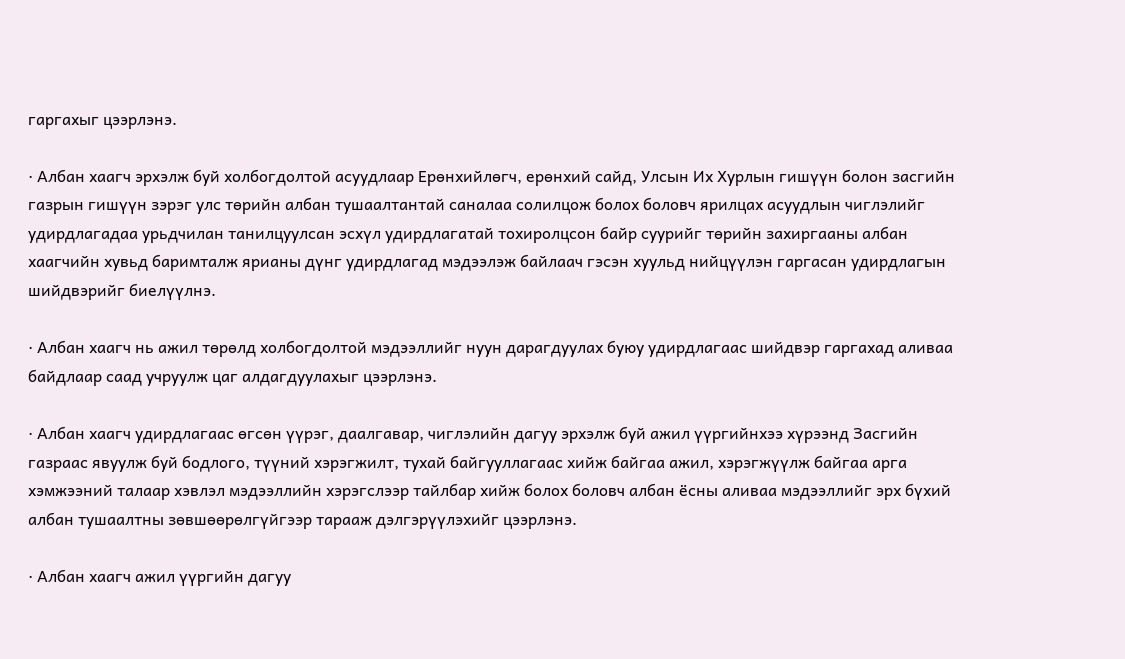гаргахыг цээрлэнэ.

· Албан хаагч эрхэлж буй холбогдолтой асуудлаар Ерөнхийлөгч, ерөнхий сайд, Улсын Их Хурлын гишүүн болон засгийн газрын гишүүн зэрэг улс төрийн албан тушаалтантай саналаа солилцож болох боловч ярилцах асуудлын чиглэлийг удирдлагадаа урьдчилан танилцуулсан эсхүл удирдлагатай тохиролцсон байр суурийг төрийн захиргааны албан хаагчийн хувьд баримталж ярианы дүнг удирдлагад мэдээлэж байлаач гэсэн хуульд нийцүүлэн гаргасан удирдлагын шийдвэрийг биелүүлнэ.

· Албан хаагч нь ажил төрөлд холбогдолтой мэдээллийг нуун дарагдуулах буюу удирдлагаас шийдвэр гаргахад аливаа байдлаар саад учруулж цаг алдагдуулахыг цээрлэнэ.

· Албан хаагч удирдлагаас өгсөн үүрэг, даалгавар, чиглэлийн дагуу эрхэлж буй ажил үүргийнхээ хүрээнд Засгийн газраас явуулж буй бодлого, түүний хэрэгжилт, тухай байгууллагаас хийж байгаа ажил, хэрэгжүүлж байгаа арга хэмжээний талаар хэвлэл мэдээллийн хэрэгслээр тайлбар хийж болох боловч албан ёсны аливаа мэдээллийг эрх бүхий албан тушаалтны зөвшөөрөлгүйгээр тарааж дэлгэрүүлэхийг цээрлэнэ.

· Албан хаагч ажил үүргийн дагуу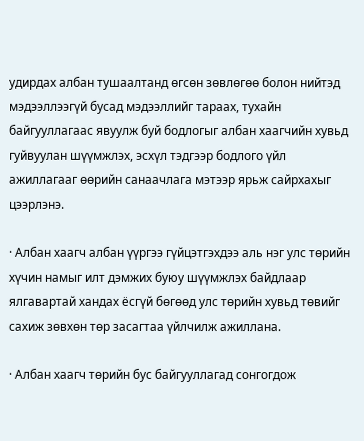удирдах албан тушаалтанд өгсөн зөвлөгөө болон нийтэд мэдээллээгүй бусад мэдээллийг тараах, тухайн байгууллагаас явуулж буй бодлогыг албан хаагчийн хувьд гуйвуулан шүүмжлэх, эсхүл тэдгээр бодлого үйл ажиллагааг өөрийн санаачлага мэтээр ярьж сайрхахыг цээрлэнэ.

· Албан хаагч албан үүргээ гүйцэтгэхдээ аль нэг улс төрийн хүчин намыг илт дэмжих буюу шүүмжлэх байдлаар ялгавартай хандах ёсгүй бөгөөд улс төрийн хувьд төвийг сахиж зөвхөн төр засагтаа үйлчилж ажиллана.

· Албан хаагч төрийн бус байгууллагад сонгогдож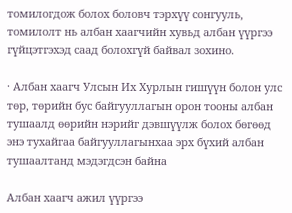томилогдож болох боловч тэрхүү сонгууль, томилолт нь албан хаагчийн хувьд албан үүргээ гүйцэтгэхэд саад болохгүй байвал зохино.

· Албан хаагч Улсын Их Хурлын гишүүн болон улс төр, төрийн бус байгууллагын орон тооны албан тушаалд өөрийн нэрийг дэвшүүлж болох бөгөөд энэ тухайгаа байгууллагынхаа эрх бүхий албан тушаалтанд мэдэгдсэн байна

Албан хаагч ажил үүргээ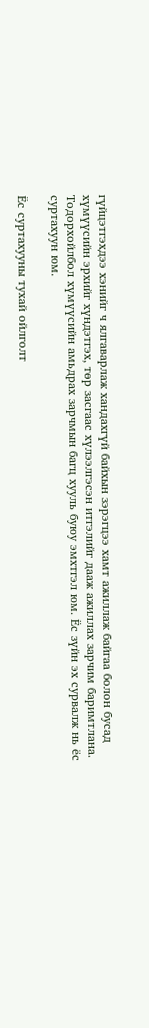гүйцэтгэхдээ хэнийг ч ялгаварлаж хандахгүй байхын зэрэгцээ хамт ажиллаж байгаа болон бусад хүмүүсийн эрхийг хүндэтгэх, төр засгаас хүлээлгэсэн итгэлийг дааж ажиллах зарчим баримтлана. Тодорхойлбол хүмүүсийн амьдрах зарчмын багц хууль буюу эмхтгэл юм. Ёс зүйн эх сурвалж нь ёс суртахуун юм.

Ёс суртахууны тухай ойлголт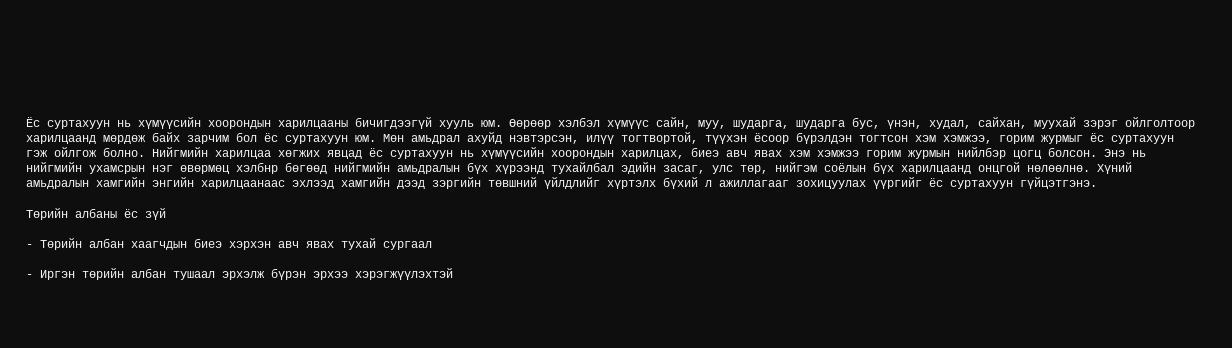Ёс суртахуун нь хүмүүсийн хоорондын харилцааны бичигдээгүй хууль юм. Өөрөөр хэлбэл хүмүүс сайн, муу, шударга, шударга бус, үнэн, худал, сайхан, муухай зэрэг ойлголтоор харилцаанд мөрдөж байх зарчим бол ёс суртахуун юм. Мөн амьдрал ахуйд нэвтэрсэн, илүү тогтвортой, түүхэн ёсоор бүрэлдэн тогтсон хэм хэмжээ, горим журмыг ёс суртахуун гэж ойлгож болно. Нийгмийн харилцаа хөгжих явцад ёс суртахуун нь хүмүүсийн хоорондын харилцах, биеэ авч явах хэм хэмжээ горим журмын нийлбэр цогц болсон. Энэ нь нийгмийн ухамсрын нэг өвөрмөц хэлбнр бөгөөд нийгмийн амьдралын бүх хүрээнд тухайлбал эдийн засаг, улс төр, нийгэм соёлын бүх харилцаанд онцгой нөлөөлнө. Хүний амьдралын хамгийн энгийн харилцаанаас эхлээд хамгийн дээд зэргийн төвшний үйлдлийг хүртэлх бүхий л ажиллагааг зохицуулах үүргийг ёс суртахуун гүйцэтгэнэ.

Төрийн албаны ёс зүй

- Төрийн албан хаагчдын биеэ хэрхэн авч явах тухай сургаал

- Иргэн төрийн албан тушаал эрхэлж бүрэн эрхээ хэрэгжүүлэхтэй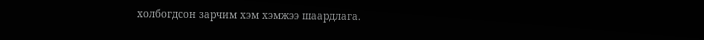холбогдсон зарчим хэм хэмжээ шаардлага.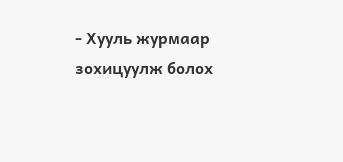- Хууль журмаар зохицуулж болох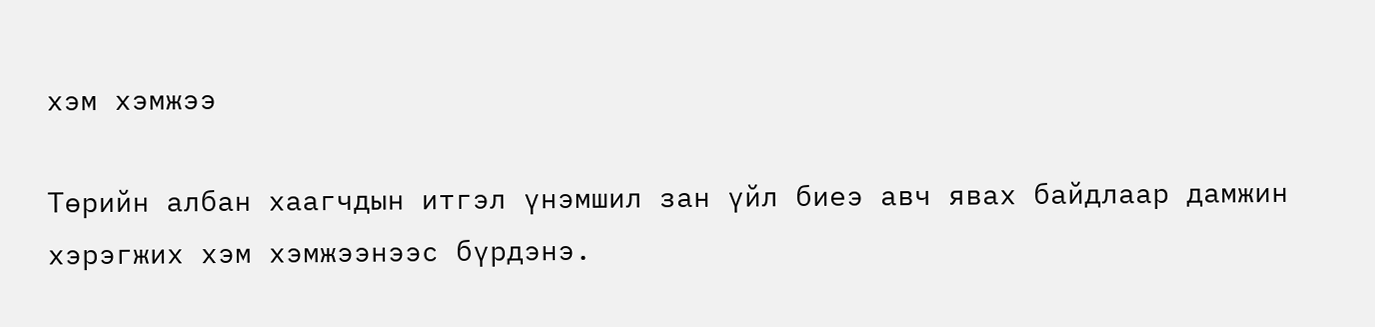хэм хэмжээ

Төрийн албан хаагчдын итгэл үнэмшил зан үйл биеэ авч явах байдлаар дамжин хэрэгжих хэм хэмжээнээс бүрдэнэ.